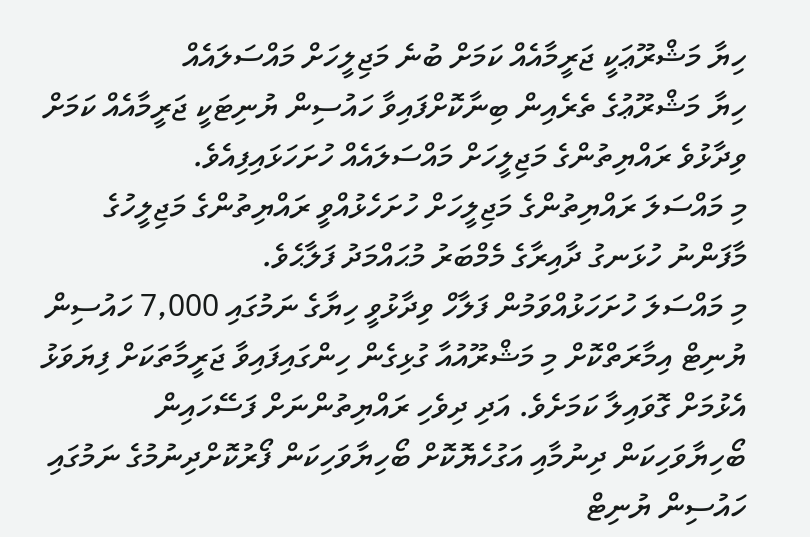ހިޔާ މަޝްރޫޢަކީ ޖަރީމާއެއް ކަމަށް ބުނެ މަޖިލީހަށް މައްސަލައެއް
ހިޔާ މަޝްރޫޢުގެ ތެރެއިން ބިނާކޮށްފައިވާ ހައުސިން ޔުނިޓަކީ ޖަރީމާއެއް ކަމަށް ވިދާޅުވެ ރައްޔިތުންގެ މަޖިލީހަށް މައްސަލައެއް ހުށަހަޅައިފިއެވެ.
މި މައްސަލަ ރައްޔިތުންގެ މަޖިލީހަށް ހުށަހެޅުއްވީ ރައްޔިތުންގެ މަޖިލީހުގެ މާފަންނު ހުޅަނގު ދާއިރާގެ މެމްބަރު މުޙައްމަދު ފަލާޙެވެ.
މި މައްސަލަ ހުށަހަޅުއްވަމުން ފަލާހް ވިދާޅުވީ ހިޔާގެ ނަމުގައި 7,000 ހައުސިން ޔުނިޓް އިމާރަތްކޮށް މި މަޝްރޫއުއާ ގުޅިގެން ހިންގައިފައިވާ ޖަރީމާތަކަށް ފިޔަވަޅު އެޅުމަށް ގޮވައިލާ ކަމަށެވެ. އަދި ދިވެހި ރައްޔިތުންނަށް ފަސޭހައިން ބޯހިޔާވަހިކަން ދިނުމާއި އަގުހެޔޮކޮށް ބޯހިޔާވަހިކަން ފޯރުކޮށްދިނުމުގެ ނަމުގައި ހައުސިން ޔުނިޓް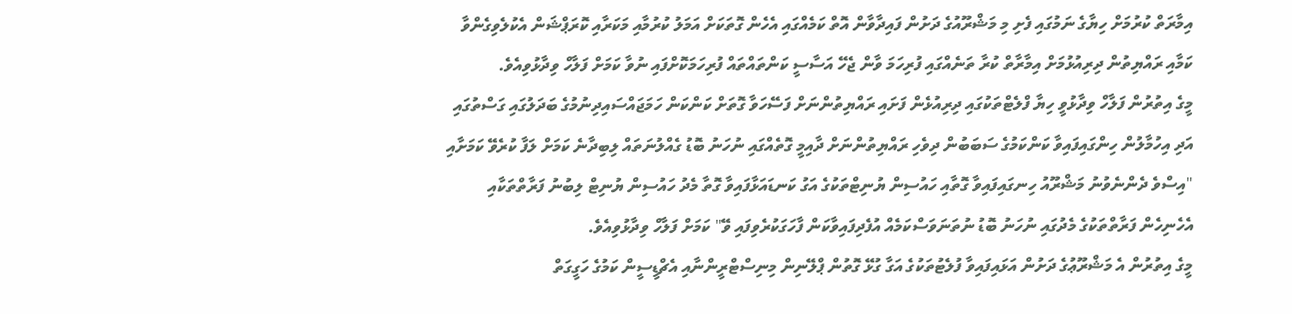އިމާރަތް ކުރުމަށް ހިޔާގެ ނަމުގައި ފެށި މި މަޝްރޫއުގެ ދަށުން ފައިދާވާން އޮތް ކަމެއްގައި އެހެން ގޮތަކަށް އަމަލު ކުރުމާއި މަކަރާއި ކޮރަޕްޝަން އެކުލެވިގެންވާ ކަމާއި ރައްޔިތުން ދިރިއުޅުމަށް އިމާރާތް ކުރާ ތަނެއްގައި ފުރިހަމަ ވާން ޖެހޭ އަސާސީ ކަންތައްތައް ފުރިހަމަކޮށްފައި ނުވާ ކަމަށް ފަލާހް ވިދާޅުވިއެވެ.
މީގެ އިތުރުން ފަލާހް ވިދާޅުވީ ހިޔާ ފްލެޓްތަކުގައި ދިރިއުޅެން ފަށައި ރައްޔިތުންނަށް ފަސޭހަވާ ގޮތަށް ކަންކަން ހަމަޖައްސައިދިނުމުގެ ބަދަލުގައި ގަސްތުގައި އަދި އިހުމާލުން ހިންގައިފައިވާ ކަންކަމުގެ ސަބަބުން ދިވެހި ރައްޔިތުންނަށް ދާއިމީ ގޮތެއްގައި ނުހަނު ބޮޑު ގެއްލުނަތައް ލިބިދާނެ ކަމަށް ލަފާ ކުރެވޭ ކަމަށާއި "އިސްވެ ދެންނެވުނު މަޝްރޫއު ހިނގައިފައިވާ ގޮތާއި ހައުސިން ޔުނިޓްތަކުގެ އަގު ކަނޑައަޅާފައިވާ ގޮތާ މެދު ހައުސިން ޔުނިޓް ލިބުނު ފަރާތްތަކާއި އެހެނިހެން ފަރާތްތަކުގެ މެދުގައި ނުހަނު ބޮޑު ނުތަނަވަސްކަމެއް އުފެދިފައިވާކަން ފާހަގަކުރެވިފައި ވޭ" ކަމަށް ފަލާހް ވިދާޅުވިއެވެ.
މީގެ އިތުރުން އެ މަޝްރޫޢުގެ ދަށުން އަޅައިފައިވާ ފުލެޓުތަކުގެ އަގާ ގުޅޭ ގޮތުން ޕްލޭނިން މިނިސްޓްރީންނާއި އެޗްޑީސީން ކަމުގެ ހަގީގަތް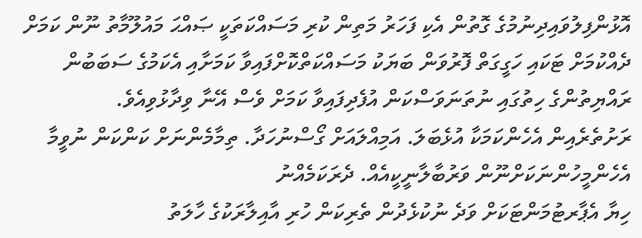އޮޅުންފިލުވައިދިނުމުގެ ގޮތުން އެކި ފަހަރު މަތިން ކުރި މަސައްކަތަކީ ޞައްޙަ މައުލޫމާތު ނޫން ކަމަށް ދެއްކުމަށް ޓަކައި ހަގީގަތް ފޮރުވަން ބަޔަކު މަސައްކަތްކޮށްފައިވާ ކަމަށާއި އެކަމުގެ ސަބަބުން ރައްޔިތުންގެ ހިތުގައި ނުތަނަވަސްކަން އުފެދިފައިވާ ކަމަށް ވެސް އޭނާ ވިދާޅުވިއެވެ.
ރަށުތެރެއިން އެހެންކަމަކާ އުޅެބަލަ. އަމިއްލައަށް ގޯސްނުހަދާ. ތިމާމެންނަށް ކަންކަން ނުވީމާ އެހެންމީހުންނަކަށްނޫން ވަރުބާލާނީކީއެއް. ދެރަކަމެއްނު
ހިޔާ އެޕާރޓުމަންޓަކަށް ވަދެ ނުކުޅެދުން ތެރިކަން ހުރި އާއިލާރަކުގެ ހާލަތު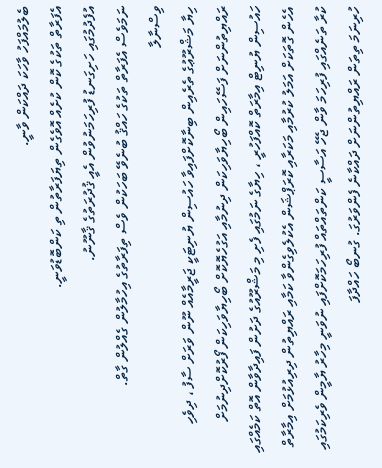ބެލުމައްފަހު ވާހަކަ ދައްކަން ވާނީ.
އެފަރާތް ތަކުގެ ކޮން ކުށެއް އޮވެގެން ތިޔަފަރާތުން ތި ކަންބޮޑުވަނީ.
އުފެދުމުގައި ހަށިގަނޑު ފުރިހަމަނުވުން އެއީ ޤުދުރަތުގެ ޤާނޫނު.
ނަމަވެސް އެފަރާތް ތަކުގެ ހައްޤު ބުނެވޭ ބަހަކުން ވެސް ތިފަރާތުގެ އިހުމާލުން ގެއްލުން ގާތް.
ވިސްނާލާ
ހިޔާ މަޝްރޫޢުގެ ތެރެއިން ބިނާކޮށްފައިވާ ހައުސިން ޔުނިޓަކީ ޖަރީމާއެއް ނޫން ވަރަށް ސާފު ، ދިވެހި ރައްޔިތުންނަށް ފަސޭހައިން ބޯހިޔާވަހިކަން ދިނުމާއި އަގުހެޔޮކޮށް ބޯހިޔާވަހިކަން ފޯރުކޮށްދިނުމަށް ހައުސިން ޔުނިޓް އިމާރަތް ކޮއްފަހުރީ ، ހިޔާގެ ނަމުގައި ފެށި މި މަޝްރޫއުގެ ދަށުން ފައިދާވާން އޮތް ކަމެއްގައި އެހެން ގޮތަކަށް އަމަލު ކުރުމާއި މަކަރާއި ކޮރަޕްޝަން އެކުލެވިގެންވާ ކަމާއި ރައްޔިތުން ދިރިއުޅުމަށް އިމާރާތް ކުރާ ތަނެއްގައި ފުރިހަމަ ވާން ޖެހޭ އަސާސީ ކަންތައްތައް ފުރިހަމަކޮށްފައި ނުވަނީ މިހާރު ޔާމީން ވެރިކަމުގައި ހުރިނަމަ ތިތަން ރައްޔިތުންނަށް ދައްކާނެ ފެންވަރުގަ. ގުނބޯ ހައްދާފަ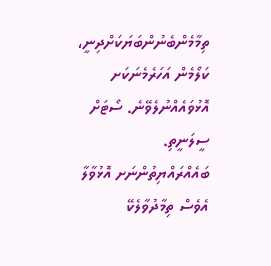ތިމާމެންބެނުންބަޔަކަށްދިނީ، ކަލޯމެން އަހަރެމެނަކަށ އޮޅުވައެއްނުލެވޭނެ. ސޯޓަށް ސީލަނީތި. ބައެއްރައްޔިތުންނަށ އޮޅުވާލާ އެވެސް ތިމާދުވާލެކޭ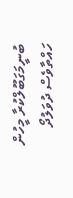ބުނީމަގަބޫލްކުރާ މީހުން ހައްތާވެސް ދުވަލުދޯ